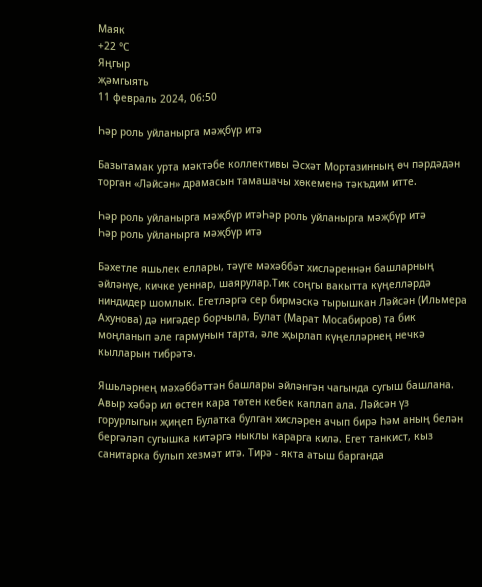Маяк
+22 °С
Яңгыр
җәмгыять
11 февраль 2024, 06:50

Һәр роль уйланырга мәҗбүр итә

Базытамак урта мәктәбе коллективы Әсхәт Мортазинның өч пәрдәдән торган «Ләйсән» драмасын тамашачы хөкеменә тәкъдим итте.

Һәр роль уйланырга мәҗбүр итәҺәр роль уйланырга мәҗбүр итә
Һәр роль уйланырга мәҗбүр итә

Бәхетле яшьлек еллары, тәүге мәхәббәт хисләреннән башларның әйләнүе, кичке уеннар, шаярулар.Тик соңгы вакытта күңелләрдә ниндидер шомлык. Егетләргә сер бирмәскә тырышкан Ләйсән (Ильмера Ахунова) дә нигәдер борчыла, Булат (Марат Мосабиров) та бик моңланып әле гармунын тарта, әле җырлап күңелләрнең нечкә кылларын тибрәтә.

Яшьләрнең мәхәббәттән башлары әйләнгән чагында сугыш башлана. Авыр хәбәр ил өстен кара төтен кебек каплап ала. Ләйсән үз горурлыгын җиңеп Булатка булган хисләрен ачып бирә һәм аның белән бергәләп сугышка китәргә ныклы карарга килә. Егет танкист, кыз санитарка булып хезмәт итә. Тирә - якта атыш барганда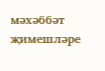мәхәббәт җимешләре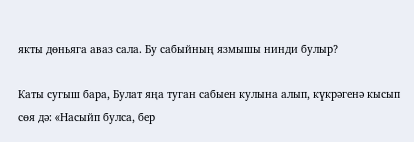якты дөньяга аваз сала. Бу сабыйның язмышы нинди булыр?

Каты сугыш бара, Булат яңа туган сабыен кулына алып, күкрәгенә кысып сөя дә: «Насыйп булса, бер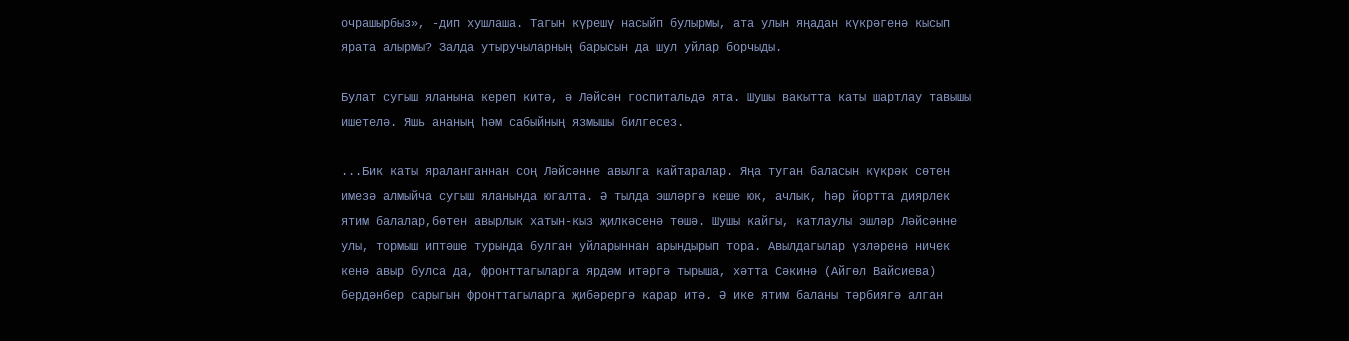очрашырбыз», -дип хушлаша. Тагын күрешү насыйп булырмы, ата улын яңадан күкрәгенә кысып ярата алырмы? Залда утыручыларның барысын да шул уйлар борчыды.

Булат сугыш яланына кереп китә, ә Ләйсән госпитальдә ята. Шушы вакытта каты шартлау тавышы ишетелә. Яшь ананың һәм сабыйның язмышы билгесез.

...Бик каты яраланганнан соң Ләйсәнне авылга кайтаралар. Яңа туган баласын күкрәк сөтен имезә алмыйча сугыш яланында югалта. Ә тылда эшләргә кеше юк, ачлык, һәр йортта диярлек ятим балалар,бөтен авырлык хатын-кыз җилкәсенә төшә. Шушы кайгы, катлаулы эшләр Ләйсәнне улы, тормыш иптәше турында булган уйларыннан арындырып тора. Авылдагылар үзләренә ничек кенә авыр булса да, фронттагыларга ярдәм итәргә тырыша, хәтта Сәкинә (Айгөл Вайсиева) бердәнбер сарыгын фронттагыларга җибәрергә карар итә. Ә ике ятим баланы тәрбиягә алган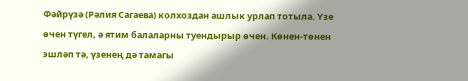Фәйрүзә (Рәлия Сагаева) колхоздан ашлык урлап тотыла. Үзе өчен түгел, ә ятим балаларны туендырыр өчен. Көнен-төнен эшләп тә, үзенең дә тамагы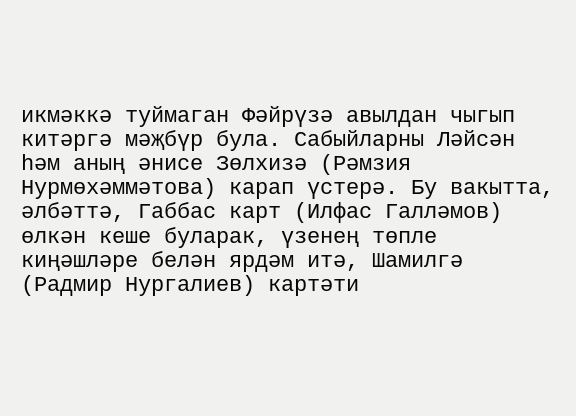икмәккә туймаган Фәйрүзә авылдан чыгып китәргә мәҗбүр була. Сабыйларны Ләйсән һәм аның әнисе Зөлхизә (Рәмзия Нурмөхәммәтова) карап үстерә. Бу вакытта, әлбәттә, Габбас карт (Илфас Галләмов) өлкән кеше буларак, үзенең төпле киңәшләре белән ярдәм итә, Шамилгә (Радмир Нургалиев) картәти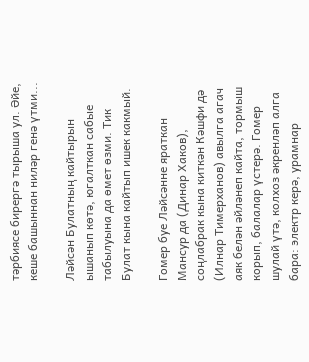тәрбиясе бирергә тырыша ул. Әйе, кеше башыннан ниләр генә үтми...

Ләйсән Булатның кайтырын ышанып көтә, югалткан сабые табылуына да өмет өзми. Тик Булат кына кайтып ишек какмый.

Гомер буе Ләйсәнне яраткан Мансур да (Динар Хаков), соңлабрак кына киткән Кәшфи дә (Илнар Тимерханов) авылга агач аяк белән әйләнеп кайта, тормыш корып, балалар үстерә. Гомер шулай үтә, колхоз әкренләп алга бара: электр керә, урамнар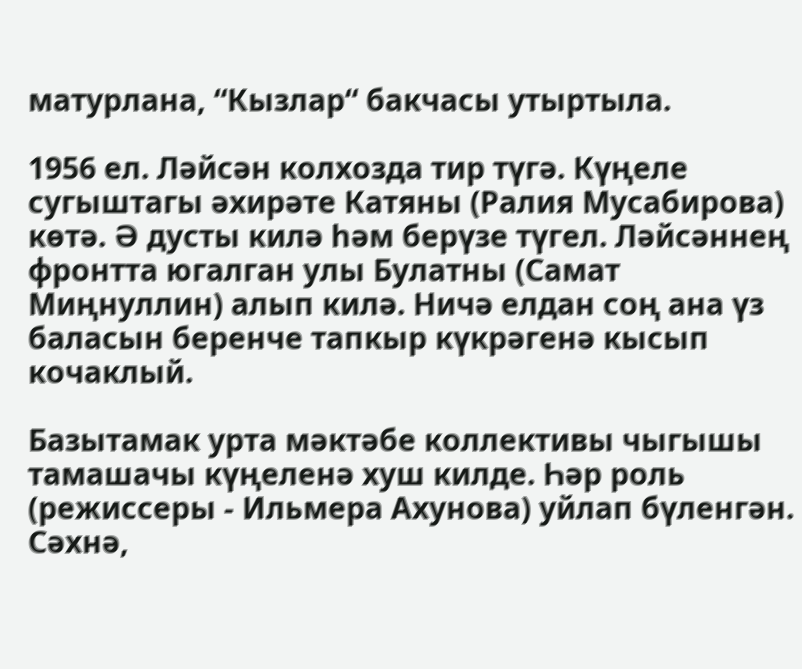матурлана, “Кызлар“ бакчасы утыртыла.

1956 ел. Ләйсән колхозда тир түгә. Күңеле сугыштагы әхирәте Катяны (Ралия Мусабирова) көтә. Ә дусты килә һәм берүзе түгел. Ләйсәннең фронтта югалган улы Булатны (Самат Миңнуллин) алып килә. Ничә елдан соң ана үз баласын беренче тапкыр күкрәгенә кысып кочаклый.

Базытамак урта мәктәбе коллективы чыгышы тамашачы күңеленә хуш килде. Һәр роль (режиссеры - Ильмера Ахунова) уйлап бүленгән. Сәхнә,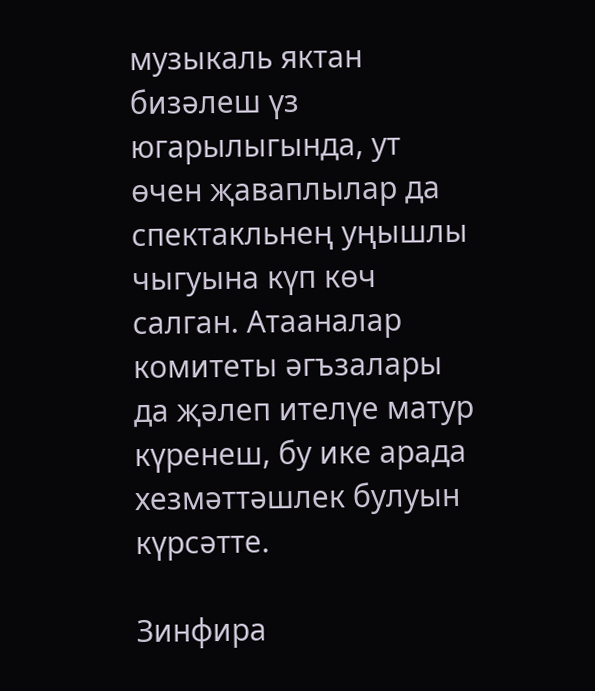музыкаль яктан бизәлеш үз югарылыгында, ут өчен җаваплылар да спектакльнең уңышлы чыгуына күп көч салган. Атааналар комитеты әгъзалары да җәлеп ителүе матур күренеш, бу ике арада хезмәттәшлек булуын күрсәтте.

Зинфира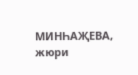МИНҺАҖЕВА, жюри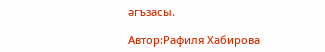әгъзасы.

Автор:Рафиля Хабирова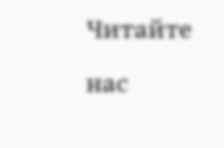Читайте нас